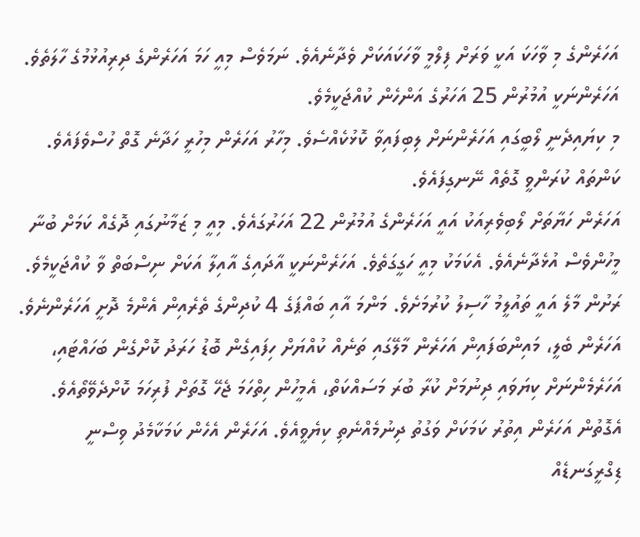އަހަރެންގެ މި ވާހަކަ އަކީ ވަރަށް ފިލްމީ ވާހަކައަކަށް ވެދާނެއެވެ. ނަމަވެސް މިއީ ހަމަ އަހަރެންގެ ދިރިއުޅުމުގެ ހާލަތެވެ. އަހަރެންނަކީ އުމުރުން 25 އަހަރުގެ އަންހެން ކުއްޖަކީމެވެ.
މި ކިޔައިދެނީ ލޯބީގައި އަހަރެންނަށް ލިބިފައިވާ ކޮޅުކެއްސެވެ. މިހާރު އަހަރެން މިހުރީ ހަދާނެ ގޮތް ހުސްވެފައެވެ. ކަންތައް ކުރަންވީ ގޮތެއް ނޭނގިފައެވެ.
އަހަރެން ހަޔާތަށް ލޯބިވެރިއަކު އައީ އަހަރެންގެ އުމުރުން 22 އަހަރުގައެވެ. މިއީ މި ޒަމާނުގައި ދޮގެއް ކަމަށް ބުނާ މީހުންވެސް އުޅެދާނެއެވެ. އެކަމަކު މިއީ ހަގީގަތެވެ. އަހަރެންނަކީ އާދައިގެ އާއިލާ އަކަށް ނިސްބަތް ވާ ކުއްޖަކީމެވެ. ރަށުން މާލެ އައީ ތައުލީމު ހާސިލު ކުރުމަށެވެ. މަންމަ އާއި ބައްޕަގެ 4 ކުދިންގެ ތެރެއިން އެންމެ ދޮށީ އަހަރެންނެވެ.
އަހަރެން ބެލީ، މައިންބަފައިން އަހަރެން މާލޭގައި ތަނެއް ކުއްޔަށް ހިފައިގެން ބޮޑު ހަރަދު ކޮށްގެން ބަހައްޓައި، އަހަރެމެންނަށް ކިޔަވައި ދިނުމަށް ކުރާ ބުރަ މަސައްކަތް، އެމީހުން ހިތްހަމަ ޖެހޭ ގޮތަށް ފުރިހަމަ ކޮށްދެވޭތޯއެވެ. އެގޮތުން އަހަރެން އިތުރު ކަމަކަށް ވަގުތު ދިނުމެއްނެތި ކިޔެވީއެވެ. އަހަރެން އެހެން ކަމަކާމެދު ވިސްނީ ޑިގްރީގަނޑެއް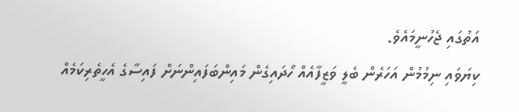އަތުގައި ޖެހުނީމައެވެ.
ކިޔަވައި ނިމުމުން އަހަރެން ބެލީ ވަޒީފާއެއް ހޯދައިގެން މައިންބަފައިންނަށް ފައިސާގެ އެހީތެރިކަމެއް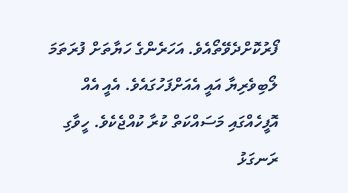ފޯރުކޮށްދެވޭތޯއެވެ. އަހަރެންގެ ހަޔާތަށް ފުރަތަމަ ލޯބިވެރިޔާ އައީ އެއަށްފަހުގައެވެ. އެއީ އެއް އޮފީހެއްގައި މަސައްކަތް ކުރާ ކުއްޖެކެވެ. ހީވާގި ރަނގަޅު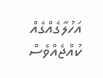އަހުލާގެއްގެއް ކުއްޖެއްވެސް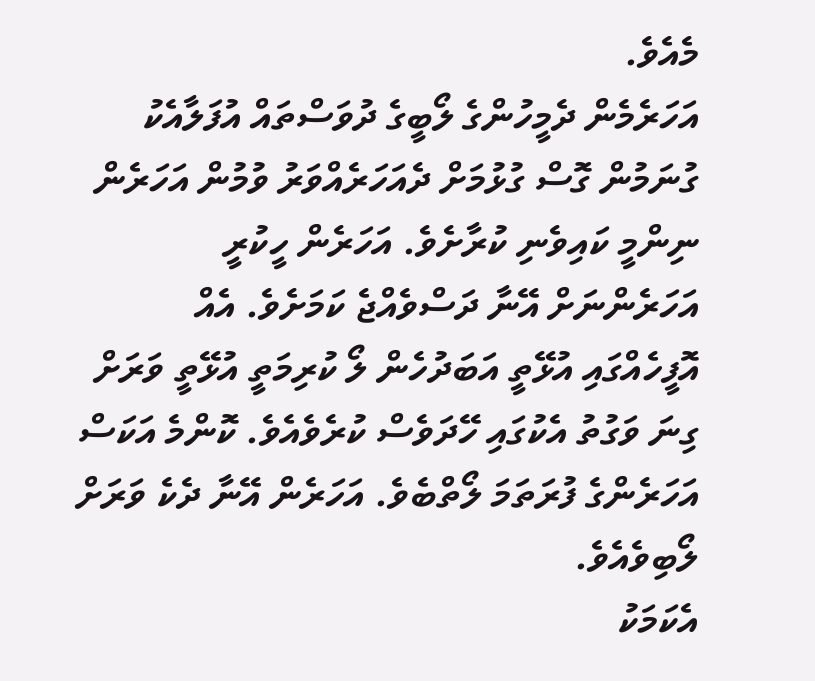މެއެވެ.
އަހަރެމެން ދެމީހުންގެ ލޯބީގެ ދުވަސްތައް އުފަލާއެކު ގުނަމުން ގޮސް ގުޅުމަށް ދެއަހަރެއްވަރު ވުމުން އަހަރެން ނިންމީ ކައިވެނި ކުރާށެވެ. އަހަރެން ހީކުރީ އަހަރެންނަށް އޭނާ ދަސްވެއްޖެ ކަމަށެވެ. އެއް އޮފީހެއްގައި އުޅޭތީ އަބަދުހެން ލޯ ކުރިމަތީ އުޅޭތީ ވަރަށް ގިނަ ވަގުތު އެކުގައި ހޭދަވެސް ކުރެވެއެވެ. ކޮންމެ އަކަސް އަހަރެންގެ ފުރަތަމަ ލޯތްބެވެ. އަހަރެން އޭނާ ދެކެ ވަރަށް ލޯބިވެއެވެ.
އެކަމަކު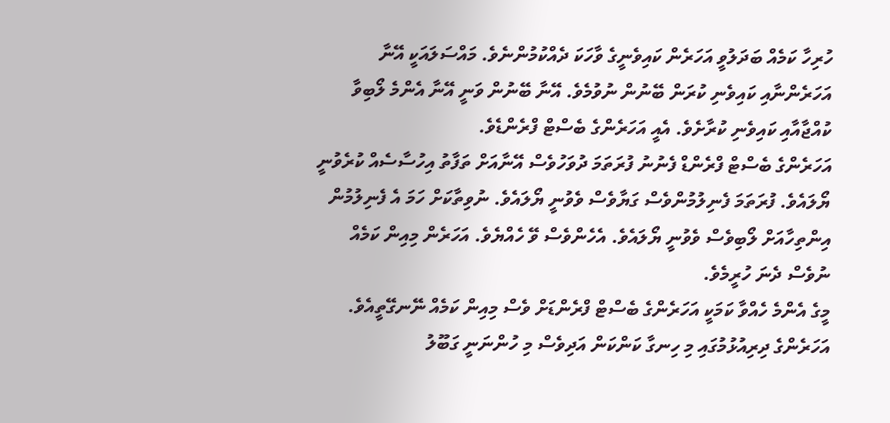ހުރިހާ ކަމެއް ބަދަލުވީ އަހަރެން ކައިވެނީގެ ވާހަކަ ދެއްކުމުންނެވެ. މައްސަލައަކީ އޭނާ އަހަރެންނާއި ކައިވެނި ކުރަން ބޭނުން ނުވުމެވެ. އޭނާ ބޭނުން ވަނީ އޭނާ އެންމެ ލޯބިވާ ކުއްޖާއާއި ކައިވެނި ކުރާށެވެ. އެއީ އަހަރެންގެ ބެސްޓް ފްރެންޑެވެ.
އަހަރެންގެ ބެސްޓް ފްރެންޑް ފެނުނު ފުރަތަމަ ދުވަހުވެސް އޭނާއަށް ތަފާތު އިހުސާސެއް ކުރެވުނީ ޔޯލައެވެ. ފުރަތަމަ ފެނިލުމުންވެސް ގަޔާވެސް ވެވުނީ ޔޯލައެވެ. ނުވިތާކަށް ހަމަ އެ ފެނިލުމުން އިންތިހާއަށް ލޯބިވެސް ވެވުނީ ޔޯލައެވެ. އެހެންވެސް ވޭ ހެއްޔެވެ. އަހަރެން މިއިން ކަމެއް ނުވެސް ދެނަ ހުރީމެވެ.
މީގެ އެންމެ ހެއްވާ ކަމަކީ އަހަރެންގެ ބެސްޓް ފްރެންޑަށް ވެސް މިއިން ކަމެއް ނޭނގޭތީއެވެ. އަހަރެންގެ ދިރިއުޅުމުގައި މި ހިނގާ ކަންކަން އަދިވެސް މި ހުންނަނީ ގަބޫލު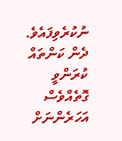ނުކުރެވިފައެވެ. ދެން ކަންތައް ކުރަންވީ ގޮތެއްވެސް އަހަރެންނަށް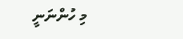މި ހުންނަނީ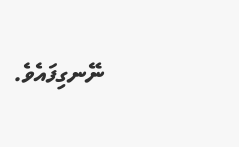ނޭނގިފައެވެ.